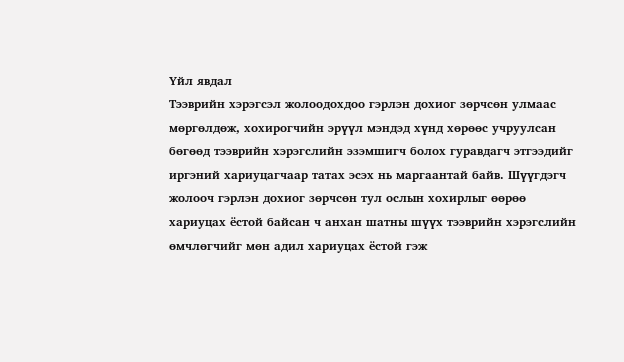Үйл явдал
Тээврийн хэрэгсэл жолоодохдоо гэрлэн дохиог зөрчсөн улмаас мөргөлдөж, хохирогчийн эрүүл мэндэд хүнд хөрөөс учруулсан бөгөөд тээврийн хэрэгслийн эзэмшигч болох гуравдагч этгээдийг иргэний хариуцагчаар татах эсэх нь маргаантай байв. Шүүгдэгч жолооч гэрлэн дохиог зөрчсөн тул ослын хохирлыг өөрөө хариуцах ёстой байсан ч анхан шатны шүүх тээврийн хэрэгслийн өмчлөгчийг мөн адил хариуцах ёстой гэж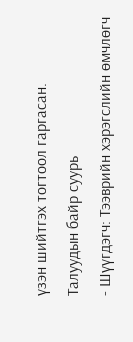үзэн шийтгэх тогтоол гаргасан.
Талуудын байр суурь
- Шүүгдэгч: Тээврийн хэрэгслийн өмчлөгч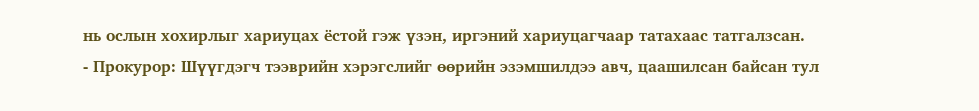нь ослын хохирлыг хариуцах ёстой гэж үзэн, иргэний хариуцагчаар татахаас татгалзсан.
- Прокурор: Шүүгдэгч тээврийн хэрэгслийг өөрийн эзэмшилдээ авч, цаашилсан байсан тул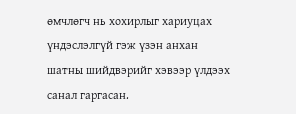өмчлөгч нь хохирлыг хариуцах үндэслэлгүй гэж үзэн анхан шатны шийдвэрийг хэвээр үлдээх санал гаргасан.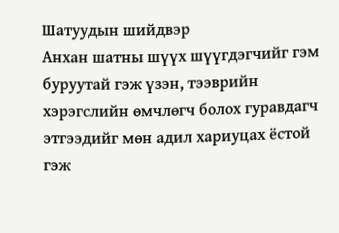Шатуудын шийдвэр
Анхан шатны шүүх шүүгдэгчийг гэм буруутай гэж үзэн, тээврийн хэрэгслийн өмчлөгч болох гуравдагч этгээдийг мөн адил хариуцах ёстой гэж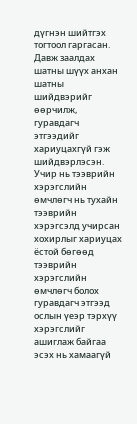дүгнэн шийтгэх тогтоол гаргасан. Давж заалдах шатны шүүх анхан шатны шийдвэрийг өөрчилж, гуравдагч этгээдийг хариуцахгүй гэж шийдвэрлэсэн. Учир нь тээврийн хэрэгслийн өмчлөгч нь тухайн тээврийн хэрэгсэлд учирсан хохирлыг хариуцах ёстой бөгөөд тээврийн хэрэгслийн өмчлөгч болох гуравдагч этгээд ослын үеэр тэрхүү хэрэгслийг ашиглаж байгаа эсэх нь хамаагүй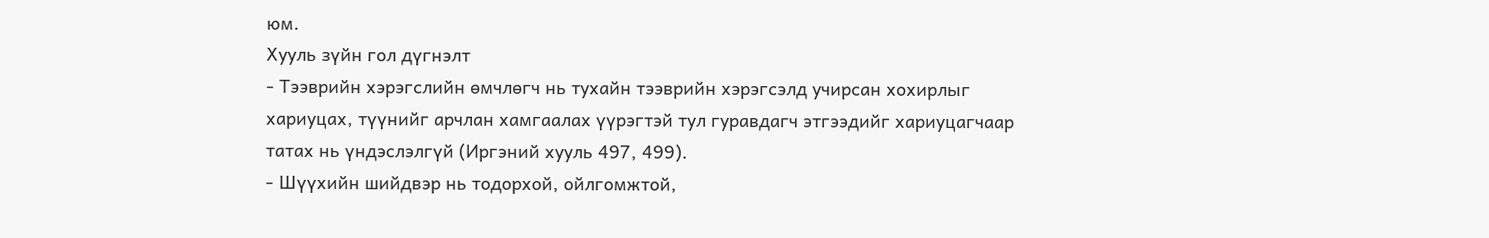юм.
Хууль зүйн гол дүгнэлт
- Тээврийн хэрэгслийн өмчлөгч нь тухайн тээврийн хэрэгсэлд учирсан хохирлыг хариуцах, түүнийг арчлан хамгаалах үүрэгтэй тул гуравдагч этгээдийг хариуцагчаар татах нь үндэслэлгүй (Иргэний хууль 497, 499).
- Шүүхийн шийдвэр нь тодорхой, ойлгомжтой,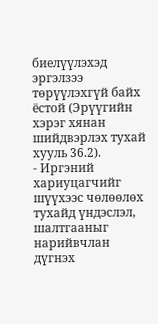биелүүлэхэд эргэлзээ төрүүлэхгүй байх ёстой (Эрүүгийн хэрэг хянан шийдвэрлэх тухай хууль 36.2).
- Иргэний хариуцагчийг шүүхээс чөлөөлөх тухайд үндэслэл, шалтгааныг нарийвчлан дүгнэх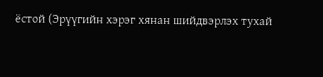ёстой (Эрүүгийн хэрэг хянан шийдвэрлэх тухай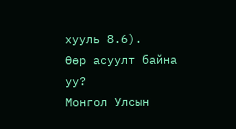хууль 8.6).
Өөр асуулт байна уу?
Монгол Улсын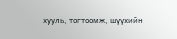хууль, тогтоомж, шүүхийн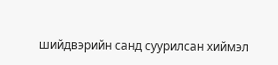шийдвэрийн санд суурилсан хиймэл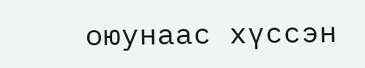оюунаас хүссэн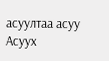асуултаа асуу
Асуух